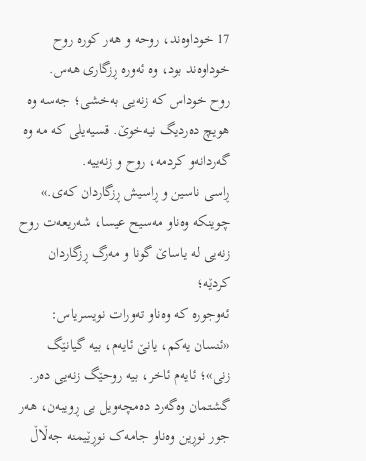17 خوداوەند، روحه و هەر کوره روح خوداوەند بود، وه ئەوره ڕزگاری هەس.
روح خوداس که زنەیی بەخشی؛ جەسه وه هویچ دەردیگ نیەخوێ. قسیەیلی که مه وه گەردانەو کردمه، روح و زنەییه.
ڕاسی ناسین و ڕاسیش ڕزگاردان کەی.»
چوینکه وەناو مەسیح عیسا، شەریعەت روح زنەیی له یاساێ گونا و مەرگ ڕزگاردان کردێه؛
ئەوجورە که وەناو تەورات نویسریاس: «ئنسان یەکم، یانێ ئایەم، بیه گیانێگ زنی»؛ ئایەم ئاخر، بیه روحێگ زنەیی دەر.
گشتمان وەگەرد دەمچەویل بی ڕویبەن، هەر جور نوڕین وەناو جامەک نوڕێیمنه جەڵاڵ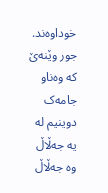خوداوەند. جور وێنەێ که وەناو جامەک دوینیم له یە جەڵاڵ وه جەڵاڵ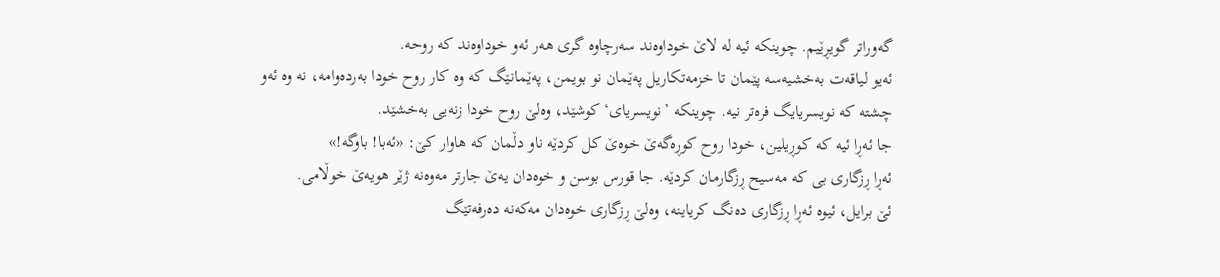گەوراتر گویڕێیم. چوینکه ئیه له لاێ خوداوەند سەرچاوه گری هەر ئەو خوداوەند که روحه.
ئەیو لیاقەت بەخشیەسه پێمان تا خزمەتکاریل پەێمان نو بویمن، پەێمانێگ که وه کار روح خودا بەردەوامه، نه وه ئەو چشته که نویسریایگ فرەتر نیه. چوینکه ’نویسریای‘ کوشێد، وەلێ روح خودا زنەیی بەخشێد.
جا ئەڕا ئیه که کوڕیلین، خودا روح کوڕەگەێ خوەێ کل کردێه ناو دڵمان که هاوار کێ: «ئەبا! باوگه!»
ئەڕا ڕزگاری بی که مەسیح ڕزگارمان کردێه. جا قورس بوسن و خوەدان یەێ جارتر مەوەنه ژێر هویەێ خوڵامی.
ئێ برایل، ئیوه ئەڕا ڕزگاری دەنگ کریاینه، وەلێ ڕزگاری خوەدان مەکەنه دەرفەتێگ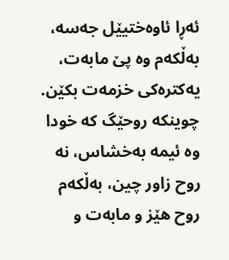ئەڕا ئاوەختیێل جەسه، بەڵکەم وه پێ مابەت، یەکترەکی خزمەت بکێن.
چوینکه روحێگ که خودا وه ئیمه بەخشاس، نه روح زاور چین، بەڵکەم روح هێز و مابەت و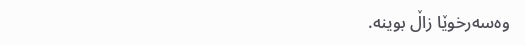وەسەرخوێا زاڵ بوینه.